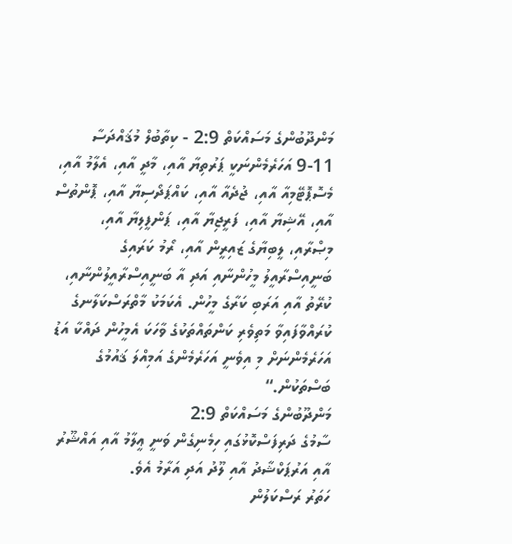މަންދޫބުންގެ މަސައްކަތް 2:9 - ކިތާބުލް މުޤައްދަސާ
9-11 އަހަރެމެންނަކީ ޕަރުތިޔާ އާއި، މާދީ އާއި، އެލާމު އާއި، މެސޮޕޮޓޭމިއާ އާއި، ޖުދެއާ އާއި، ކައްޕަދޯސިޔާ އާއި، ޕޮންތުސް އާއި، އޭޝިޔާ އާއި، ފަރީޖިޔާ އާއި، ޕަންފީލިޔާ އާއި، މިޞްރާއި، ލީބިޔާގެ ޒައިރީން އާއި، ރޯމު ކަރައިގެ ބަނީއިސްރާއީލު މީހުންނާއި އަދި އާ ބަނީއިސްރާއީލުންނާއި، ކުރޭތު އާއި އަރަބި ކަރާގެ މީހުން. އެކަމަކު މާތްރަސްކަލާނގެ ކުރައްވާފައިވާ މަތިވެރި ކަންތައްތަކުގެ ވާހަކަ އެމީހުން ދައްކާ އަޑު އަހަރެމެންނަށް މި އިވެނީ އަހަރެމެންގެ އަމިއްލަ ޤައުމުގެ ބަސްތަކުން.“
މަންދޫބުންގެ މަސައްކަތް 2:9
ސާމުގެ ދަރިފަސްކޮޅުގައި ހިމެނިގެން ވަނީ ޢީލާމު އާއި އައްޝޫރު އާއި އަރުޕަކްޝާދު އާއި ލޫދު އަދި އަރާމު އެވެ.
ހަތަރު ރަސްކަލުން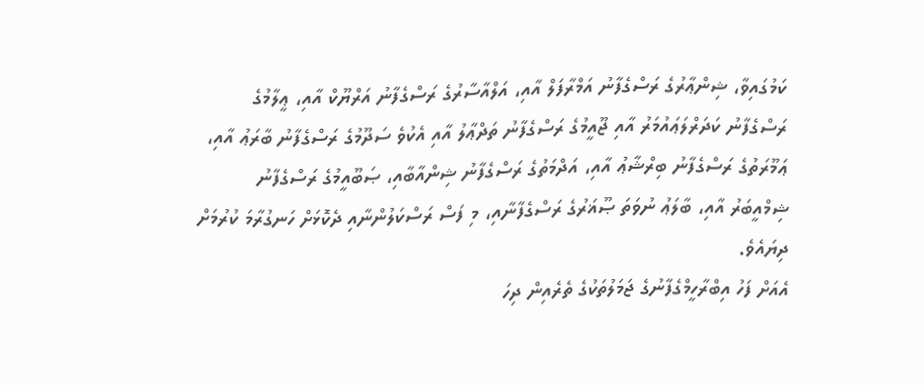ކަމުގައިވާ، ޝިންޢާރުގެ ރަސްގެފާނު އަމްރާފަލް އާއި، އަލްއާސާރުގެ ރަސްގެފާނު އަރްޔޫކް އާއި، ޢީލާމުގެ ރަސްގެފާނު ކަދަރްލަޢައުމަރު އާއި ޖޫއީމުގެ ރަސްގެފާނު ތަދްޢާލު އާއި އެކުވެ ސަދޫމުގެ ރަސްގެފާނު ބާރަޢު އާއި، ޢަމޫރަތުގެ ރަސްގެފާނު ބިރްޝާޢު އާއި، އަދްމަތުގެ ރަސްގެފާނު ޝިންއާބާއި، ޞަބޫއީމުގެ ރަސްގެފާނު ޝިމްއީބަރު އާއި، ބާލަޢު ނުވަތަ ޞޫޣަރުގެ ރަސްގެފާނާއި، މި ފަސް ރަސްކަލުންނާއި ދެކޮޅަށް ހަނގުރާމަ ކުރުމަށް ދިޔައެވެ.
އެއަށް ފަހު އިބްރާހީމްގެފާނުގެ ޖަމަލުތަކުގެ ތެރެއިން ދިހަ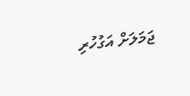ޖަމަލަށް އަގުހުރި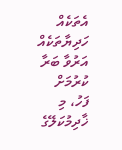އެތަކެއް ހަދިޔާތަކެއް އަރުވާ ބަރާ ކުރުމަށް ފަހު، މި ޚާދިމުކަލޭގެ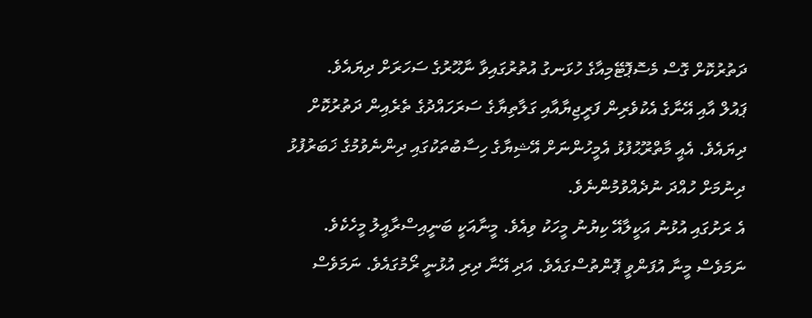ދަތުރުކޮށް ގޮސް މެސޮޕޮޓޭމިއާގެ ހުޅަނގު އުތުރުގައިވާ ނާޙޫރުގެ ސަހަރަށް ދިޔައެވެ.
ޕައުލް އާއި އޭނާގެ އެކުވެރިން ފަރީޖިޔާއާއި ގަލާތިޔާގެ ސަރަހައްދުގެ ތެރެއިން ދަތުރުކޮށް ދިޔައެވެ. އެއީ މާތްރޫޙުފުޅު އެމީހުންނަށް އޭޝިޔާގެ ހިސާބުތަކުގައި ދިންނެވުމުގެ ޚަބަރުފުޅު ދިނުމަށް ހުއްދަ ނުދެއްވުމުންނެވެ.
އެ ރަށުގައި އުޅުނު އަކީލާއޭ ކިޔުނު މީހަކު ވިއެވެ. މީނާއަކީ ބަނީއިސްރާއީލު މީހެކެވެ. ނަމަވެސް މީނާ އުފަންވީ ޕޮންތުސްގައެވެ. އަދި އޭނާ ދިރި އުޅުނީ ރޯމުގައެވެ. ނަމަވެސް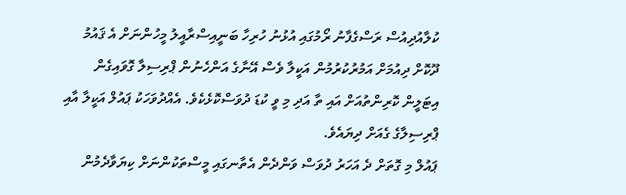ކުލާއުދިއުސް ރަސްގެފާނު ރޯމުގައި އުޅުނު ހުރިހާ ބަނީއިސްރާއީލު މީހުންނަށް އެ ޤައުމު ދޫކޮށް ދިއުމަށް އަމުރުކުރުމުން އަކީލާ ވެސް އޭނާގެ އަންހެނުން ޕްރިސިލާ ގޮވައިގެން އިޓަލީން ކޮރިންތުއަށް އައި ތާ އަދި މި ވީ ކުޑަ ދުވަސްކޮޅެކެވެ. އެއްދުވަހަކު ޕައުލް އަކީލާ އާއި ޕްރިސިލާގެ ގެއަށް ދިޔައެވެ.
ޕައުލް މި ގޮތަށް ދެ އަހަރު ދުވަސް ވަންދެން އެތާނގައި މީސްތަކުންނަށް ކިޔަވާދެމުން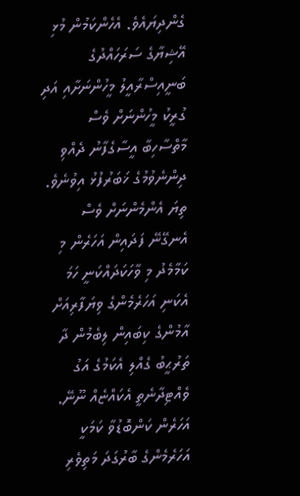ގެންދިޔައެވެ. އެހެންކަމުން މުޅި އޭޝިޔާގެ ސަރަހައްދުގެ ބަނީއިސްރާއީލު މީހުންނަށާއި އަދި ގުރީކު މީހުންނަށް ވެސް މާތްސާހިބާ އީސާގެފާނު ދެއްވި ދިންނެވުމުގެ ޚަބަރުފުޅު އިވުނެވެ.
ތިޔަ އެންމެންނަށް ވެސް އެނގޭނޭ ފަދައިން އަހަރެން މި ކަމާމެދު މި ވާހަކަދައްކަނީ ހަމަ އެކަނި އަހަރެމެންގެ ވިޔަފާރިއަށް އާމުންގެ ކިބައިން ލިބެމުން ދާ ތަރުޙީބު ގެއްލި އެކަމުގެ އަގު ވެއްޓިދާނެތީ އެކައްޏެއް ނޫނޭ. އަހަރެން ކަންބޮޑުވާ ކަމަކީ އަހަރެމެންގެ ބާރުގަދަ މަތިވެރި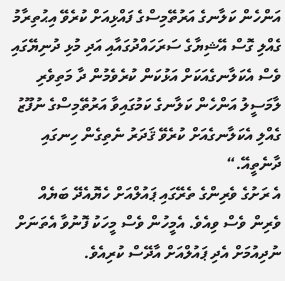އަންހެން ކަލާނގެ އަރުތޭމިސްގެ ފައްޅިއަށް ކުރެވޭ އިޙުތިރާމު ގެއްލި ގޮސް އޭޝިޔާގެ ސަރަހައްދުގައާއި އަދި މުޅި ދުނިޔޭގައި ވެސް އެކަލާނގެއަކަށް އަޅުކަން ކުރެވެމުން ދާ މަތިވެރި ލާމަސީލު އަންހެން ކަލާނގެ ކަމުގައިވާ އަރުތޭމިސްގެ ނުފޫޒު ގެއްލި އެކަލާނގެއަށް ކުރެވޭ ޤަދަރު ނެތިގެން ހިނގައި ދާނެތީއޭ.“
އެ ރަށުގެ ވެރިންގެ ތެރޭގައި ޕައުލްއަށް ހެޔޮއެދޭ ބަޔެއް ވެރިން ވެސް ވިއެވެ. އެމީހުން ވެސް މީހަކު ފޮނުވާ އެތަނަށް ނުދިއުމަށް އެދި ޕައުލްއަށް އާދޭސް ކުރިއެވެ.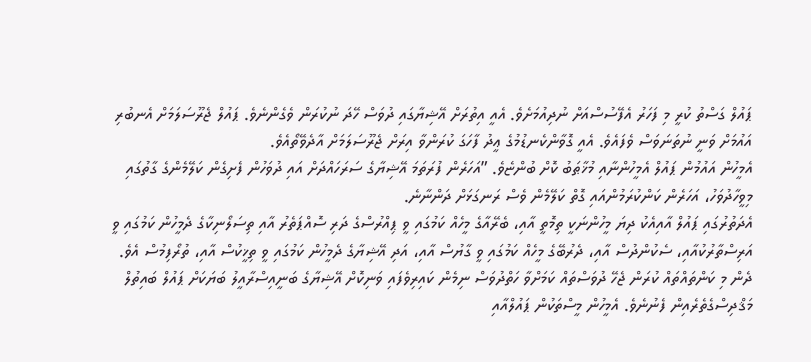ޕައުލް ގަސްތު ކުރީ މި ފަހަރު އެފޭސުސްއަށް ނުދިއުމަށެވެ. އެއީ އިތުރަށް އޭޝިޔާގައި ދުވަސް ހޭދަ ނުކުރަން ވެގެންނެވެ. ޕައުލް ޖެރޫސަލަމަށް އެނބުރި އައުމަށް ވަނީ ނުތަނަވަސް ވެފައެވެ. އެއީ ގޮވާންކެނޑުމުގެ ޢީދު ފާހަގަ ކުރަންވާ އިރަށް ޖެރޫސަލަމަށް އާދެވޭތޯއެވެ.
އެމީހުން އައުމުން ޕައުލް އެމީހުންނާއި މުޚާޠަބު ކޮށް ބުންޏެވެ. ”އަހަރެން ފުރަތަމަ އޭޝިޔާގެ ސަރަހައްދަށް އައި ދުވަހުން ފެށިގެން ކަލޭމެންގެ ގާތުގައި މިވީހާދުވަހު، އަހަރެން ކަންކުރަމުންއައި ގޮތް ކަލޭމެން ވެސް ރަނގަޅަށް ދަންނާނެ.
އެދަތުރުގައި ޕައުލް އާއިއެކު ދިޔަ މީހުންނަކީ ތިމޮތީ އާއި، ބެރޭއާގެ މީހެއް ކަމުގައި ވީ ޕިއްރުސްގެ ދަރި ސޮއްޕަތެރު އާއި ތިސަލޯނިކާގެ ދެމީހުން ކަމުގައި ވީ އަރިސްތާރުކުއާއި، ސެކުންދުސް އާއި، ދެރުބޭގެ މީހެއް ކަމުގައި ވީ ގާޔުސް އާއި، އަދި އޭޝިޔާގެ ދެމީހުން ކަމުގައި ވީ ތިޚީކުސް އާއި، ތުރޯފިމުސް އެވެ.
ދެން މި ކަންތައްތައް ކުރަން ޖެހޭ ދުވަސްތައް ކަމަށްވާ ހަތްދުވަސް ނިމެން ކައިރިވެފައި ވަނިކޮށް އޭޝިޔާގެ ބަނީއިސްރާއީލު ބަޔަކަށް ޕައުލް ބައިތުލް މަޤްދިސްގެތެރެއިން ފެނުނެވެ. އެމީހުން މީސްތަކުން ޕައުލްއާއި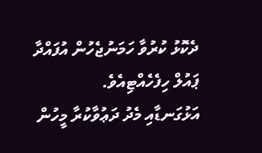ދެކޮޅު ކުރުވާ ހަމަނުޖެހުން އުފައްދާ ޕައުލް ހިފެހެއްޓިއެވެ.
އަޅުގަނޑާއި މެދު ދަޢުވާކުރާ މީހުން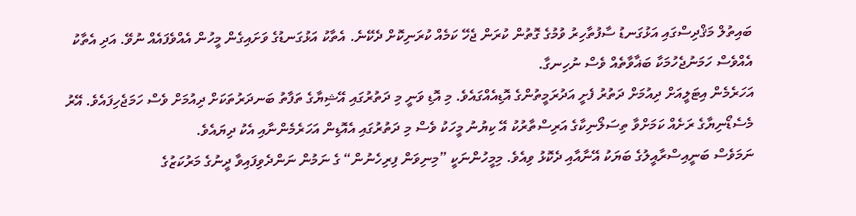ބައިތުލް މަޤްދިސްގައި އަޅުގަނޑު ސާފުތާހިރު ވުމުގެ ގޮތުން ކުރަން ޖެހޭ ކަމެއް ކުރަނިކޮށް ދެކޭނެ. އެތާކު އަޅުގަނޑުގެ ވަށައިގެން މީހުން އެއްވެފައެއް ނުވޭ. އަދި އެތާކު އެއްވެސް ހަމަނުޖެހުމަކާ ބަޣާވާތެއް ވެސް ނުހިނގާ.
އަހަރެމެން އިޓަލީއަށް ދިއުމަށް ދަތުރު ފެށީ އަދުރަމީތުންގެ އޮޑިއެއްގައެވެ. މި އޮޑި ވަނީ މި ދަތުރުގައި އޭޝިޔާގެ ތަފާތު ބަނދަރުތަކަށް ދިއުމަށް ވެސް ހަމަޖެހިފައެވެ. އޭރު މެސެޑޯނިޔާގެ ރަށެއް ކަމަށްވާ ތިސަލޯނިކާގެ އަރިސްތާރުކު އޭ ކިޔުނު މީހަކު ވެސް މި ދަތުރުގައި އެއޮޑިން އަހަރެމެންނާއި އެކު ދިޔައެވެ.
ނަމަވެސް ބަނީއިސްރާއީލުގެ ބަޔަކު އޭނާއާއި ދެކޮޅު ވިއެވެ. މިމީހުންނަކީ ”މިނިވަން ފިރިހެނުން“ ގެ ނަމުން ނަންދެވިފައިވާ ދީނުގެ މަރުކަޒުގެ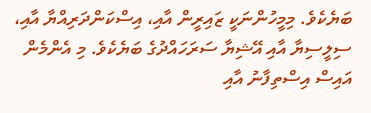ބަޔެކެވެ. މިމީހުންނަކީ ޒައިރީން އާއި، އިސްކަންދަރިއްޔާ އާއި، ސިލީސިޔާ އާއި އޭޝިޔާ ސަރަހައްދުގެ ބަޔެކެވެ. މި އެންމެން އައިސް އިސްތިފާނު އާއި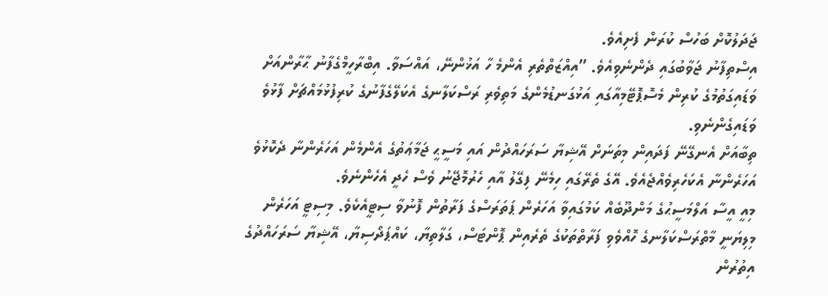ޖަދަލުކޮށް ބަހުސް ކުރަން ފެށިއެވެ.
އިސްތިފާނު ޖަވާބުގައި ދެންނެވިއެވެ. ”އިއްޒަތްތެރި އެންމެ ހާ އަޚުންނޭ، އައްސަވާ. އިބްރާހީމްގެފާނު ޙާރާންއަށް ވަޑައިގަތުމުގެ ކުރިން މެސޮޕޮޓޭމިއާގައި އަޅުގަނޑުމެންގެ މަތިވެރި ރަސްކަލާނގެ އެކަލޭގެފާނުގެ ކުރިފުޅުމައްޗަށް ފާޅުވެ ވަޑައިގެންނެވި.
ތިބާއަށް އެނގޭނޭ ފަދައިން މިތަނަށް އޭޝިޔާ ސަރަހައްދުން އައި މަސީޙީ ޖަމާޢަތުގެ އެންމެން އަހަރެންނާ ދެކޮޅުވެ އަހަރެންނާ އެކަހެރިވެއްޖެއެވެ. އޭގެ ތެރޭގައި ހިމެނޭ ފިގޭލު އާއި ހެރުމޮޖޭނު ވެސް ހެދީ އެހެންނެވެ.
މިއީ އީސާ އަލްމަސީޙުގެ މަންދޫބެއް ކަމުގައިވާ އަހަރެން ޕަތަރަސްގެ ފަރާތުން ފޮނުވާ ސިޓީއެކެވެ. މިސިޓީ އަހަރެން މިލިޔަނީ މާތްރަސްކަލާނގެ ހޮއްވެވި ފަރާތްތަކުގެ ތެރެއިން ޕޮންޓަސް، ގަލާތިޔާ، ކައްޕަދޯސިޔާ، އޭޝިޔާ ސަރަހައްދުގެ އިތުރުން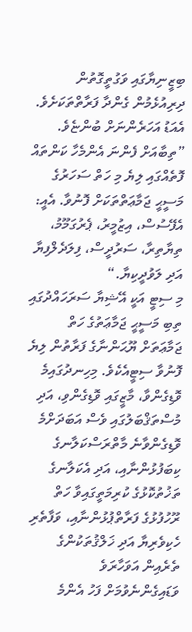ބިޒީނިޔާގައި ވަގުތީގޮތުން ދިރިއުޅެމުން ގެންދާ ފަރާތްތަކަށެވެ.
އެއަޑު އަހަރެންނަށް ބުންޏެވެ. ”ތިބާއަށް ފެންނަ އެންމެހާ ކަންތައް ފޮތެއްގައި ލިޔެ މި ހަތް ސަހަރުގެ މަސީޙީ ޖަމާޢަތްތަކަށް ފޮނުވާ. އެއީ: އެފޭސުސް، އިޒުމީރު، ޕެރުގަމޫމު، ތިޔާތިރާ، ސަރުދީސް، ފިލަދެލްފިޔާ އަދި ލަވުދީކިޔާ.“
މި ސިޓީ އަކީ އޭޝިޔާ ސަރަހައްދުގައި ތިބި މަސީޙީ ޖަމާޢަތުގެ ހަތް ޖަމާޢަތަށް ޔޫޙަންނާގެ ފަރާތުން ލިޔެ ފޮނުވާ ސިޓީއެކެވެ. މިހިނދުގައިމެ ވޮޑިގެންވާ، މާޒީގައި ވޮޑިގެންވި، އަދި މުސްތަޤްބަލުގައި ވެސް އަބަދަށްމެ ވޮޑިގެންވާނެ މާތްރަސްކަލާނގެ ކިބަފުޅުންނާއި، އަދި އެކަލާނގެ ތަޚުތުކޮޅުގެ ކުރިމަތީގައިވާ ހަތް ރޫހުފުޅުގެ ފަރާތްޕުޅުންނާއި، ވަފާތެރި ހެކިވެރިޔާ އަދި ޚަލްޤުތަކުންގެ ތެރެއިން އަވަހާރަވެ ވަޑައިގެންނެވުމަށް ފަހު އެންމެ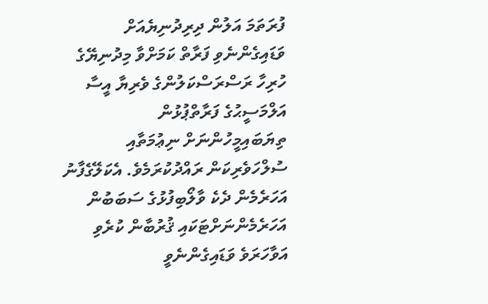ފުރަތަމަ އަލުން ދިރިދުނިޔެއަށް ވަޑައިގެންނެވި ފަރާތް ކަމަށްވާ މިދުނިޔޭގެ ހުރިހާ ރަސްރަސްކަލުންގެ ވެރިޔާ އީސާ އަލްމަސީޙުގެ ފަރާތްޕުޅުން ތިޔަބައިމީހުންނަށް ނިޢުމަތާއި ސުލްހަވެރިކަން ރައްދުކުރަމެވެ. އެކަލޭގެފާނު އަހަރެމެން ދެކެ ވާލޯބިފުޅުގެ ސަބަބުން އަހަރެމެންނަށްޓަކައި ޤުރުބާން ކުރެވި އަވާހަރަވެ ވަޑައިގެންނެވީ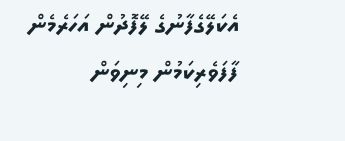އެކަލޭގެފާނުގެ ލޭފޮދުން އަހަރެމެން ފާފަވެރިކަމުން މިނިވަން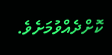ކޮށްދެއްވުމަށެވެ.